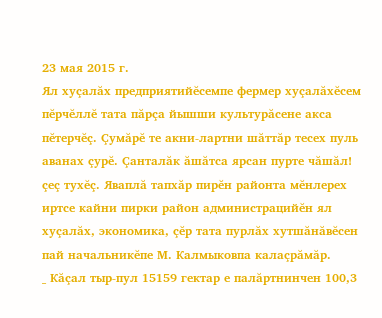23 мая 2015 г.
Ял хуçалăх предприятийĕсемпе фермер хуçалăхĕсем пĕрчĕллĕ тата пăрçа йышши культурăсене акса пĕтерчĕç. Çумăрĕ те акни-лартни шăттăр тесех пуль аванах çурĕ. Çанталăк ăшăтса ярсан пурте чăшăл! çеç тухĕç. Яваплă тапхăр пирĕн районта мĕнлерех иртсе кайни пирки район администрацийĕн ял хуçалăх, экономика, çĕр тата пурлăх хутшăнăвĕсен пай начальникĕпе М. Калмыковпа калаçрăмăр.
_ Кăçал тыр-пул 15159 гектар е палăртнинчен 100,3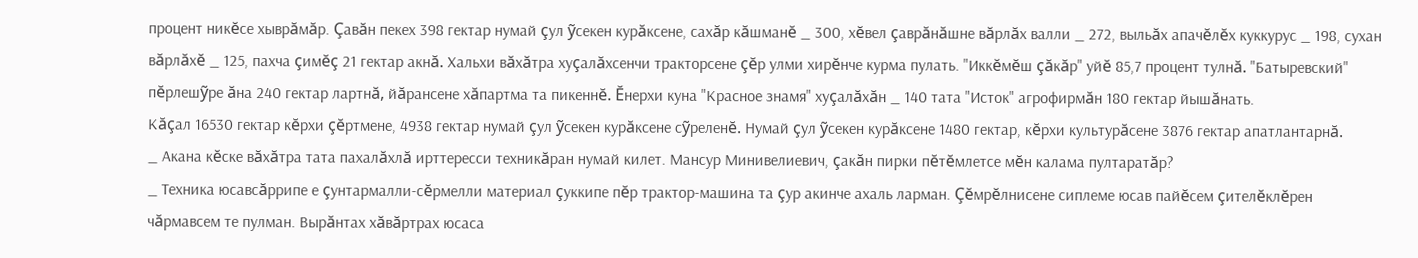процент никĕсе хыврăмăр. Çавăн пекех 398 гектар нумай çул ỹсекен курăксене, сахăр кăшманĕ _ 300, хĕвел çаврăнăшне вăрлăх валли _ 272, выльăх апачĕлĕх куккурус _ 198, сухан вăрлăхĕ _ 125, пахча çимĕç 21 гектар акнă. Хальхи вăхăтра хуçалăхсенчи тракторсене çĕр улми хирĕнче курма пулать. "Иккĕмĕш çăкăр" уйĕ 85,7 процент тулнă. "Батыревский" пĕрлешỹре ăна 240 гектар лартнă, йăрансене хăпартма та пикеннĕ. Ĕнерхи куна "Красное знамя" хуçалăхăн _ 140 тата "Исток" агрофирмăн 180 гектар йышăнать.
Кăçал 16530 гектар кĕрхи çĕртмене, 4938 гектар нумай çул ỹсекен курăксене сỹреленĕ. Нумай çул ỹсекен курăксене 1480 гектар, кĕрхи культурăсене 3876 гектар апатлантарнă.
_ Акана кĕске вăхăтра тата пахалăхлă ирттересси техникăран нумай килет. Мансур Минивелиевич, çакăн пирки пĕтĕмлетсе мĕн калама пултаратăр?
_ Техника юсавсăррипе е çунтармалли-сĕрмелли материал çуккипе пĕр трактор-машина та çур акинче ахаль ларман. Çĕмрĕлнисене сиплеме юсав пайĕсем çителĕклĕрен чăрмавсем те пулман. Вырăнтах хăвăртрах юсаса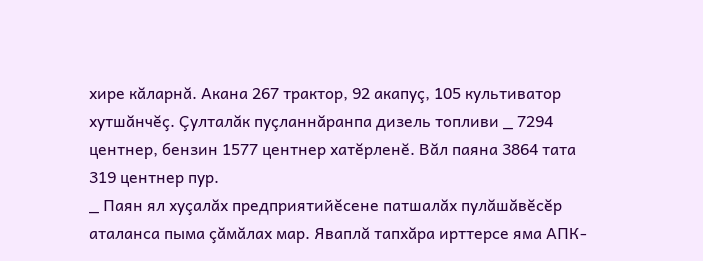хире кăларнă. Акана 267 трактор, 92 акапуç, 105 культиватор хутшăнчĕç. Çулталăк пуçланнăранпа дизель топливи _ 7294 центнер, бензин 1577 центнер хатĕрленĕ. Вăл паяна 3864 тата 319 центнер пур.
_ Паян ял хуçалăх предприятийĕсене патшалăх пулăшăвĕсĕр аталанса пыма çăмăлах мар. Яваплă тапхăра ирттерсе яма АПК-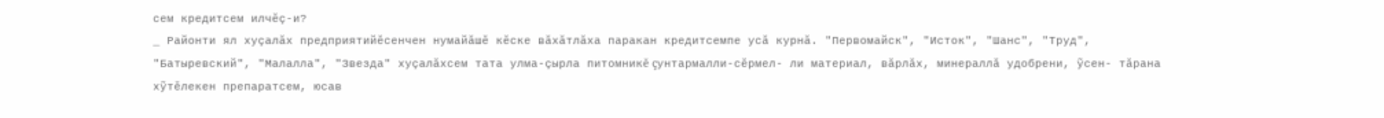сем кредитсем илчĕç-и?
_ Районти ял хуçалăх предприятийĕсенчен нумайăшĕ кĕске вăхăтлăха паракан кредитсемпе усă курнă. "Первомайск", "Исток", "Шанс", "Труд", "Батыревский", "Малалла", "Звезда" хуçалăхсем тата улма-çырла питомникĕ çунтармалли-сĕрмел- ли материал, вăрлăх, минераллă удобрени, ỹсен- тăрана хỹтĕлекен препаратсем, юсав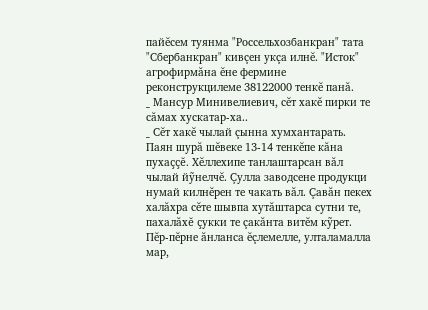пайĕсем туянма "Россельхозбанкран" тата "Сбербанкран" кивçен укçа илнĕ. "Исток" агрофирмăна ĕне фермине реконструкцилеме 38122000 тенкĕ панă.
_ Мансур Минивелиевич, сĕт хакĕ пирки те сăмах хускатар-ха..
_ Сĕт хакĕ чылай çынна хумхантарать. Паян шурă шĕвеке 13-14 тенкĕпе кăна пухаççĕ. Хĕллехипе танлаштарсан вăл чылай йỹнелчĕ. Çулла заводсене продукци нумай килнĕрен те чакать вăл. Çавăн пекех халăхра сĕте шывпа хутăштарса сутни те, пахалăхĕ çукки те çакăнта витĕм кỹрет. Пĕр-пĕрне ăнланса ĕçлемелле, улталамалла мар,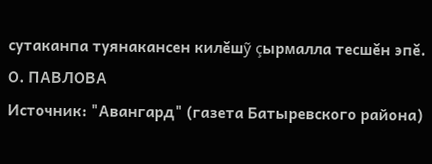сутаканпа туянакансен килĕшỹ çырмалла тесшĕн эпĕ.
О. ПАВЛОВА
Источник: "Авангард" (газета Батыревского района)